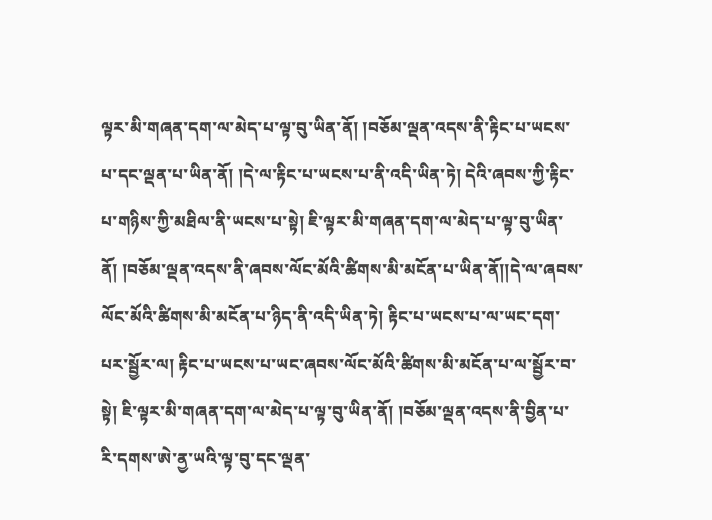ལྟར་མི་གཞན་དག་ལ་མེད་པ་ལྟ་བུ་ཡིན་ནོ། །བཅོམ་ལྡན་འདས་ནི་རྟིང་པ་ཡངས་པ་དང་ལྡན་པ་ཡིན་ནོ། །དེ་ལ་རྟིང་པ་ཡངས་པ་ནི་འདི་ཡིན་ཏེ། དེའི་ཞབས་ཀྱི་རྟིང་པ་གཉིས་ཀྱི་མཐིལ་ནི་ཡངས་པ་སྟེ། ཇི་ལྟར་མི་གཞན་དག་ལ་མེད་པ་ལྟ་བུ་ཡིན་ནོ། །བཅོམ་ལྡན་འདས་ནི་ཞབས་ལོང་མོའི་ཚིགས་མི་མངོན་པ་ཡིན་ནོ།།དེ་ལ་ཞབས་ལོང་མོའི་ཚིགས་མི་མངོན་པ་ཉིད་ནི་འདི་ཡིན་ཏེ། རྟིང་པ་ཡངས་པ་ལ་ཡང་དག་པར་སྦྱོར་ལ། རྟིང་པ་ཡངས་པ་ཡང་ཞབས་ལོང་མོའི་ཚིགས་མི་མངོན་པ་ལ་སྦྱོར་བ་སྟེ། ཇི་ལྟར་མི་གཞན་དག་ལ་མེད་པ་ལྟ་བུ་ཡིན་ནོ། །བཅོམ་ལྡན་འདས་ནི་བྱིན་པ་རི་དགས་ཨེ་ནྱ་ཡའི་ལྟ་བུ་དང་ལྡན་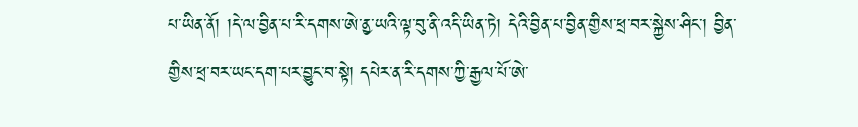པ་ཡིན་ནོ། །དེ་ལ་བྱིན་པ་རི་དགས་ཨེ་ནྱ་ཡའི་ལྟ་བུ་ནི་འདི་ཡིན་ཏེ། དེའི་བྱིན་པ་བྱིན་གྱིས་ཕྲ་བར་སྐྱེས་ཤིང་། བྱིན་གྱིས་ཕྲ་བར་ཡང་དག་པར་བྱུང་བ་སྟེ། དཔེར་ན་རི་དགས་ཀྱི་རྒྱལ་པོ་ཨེ་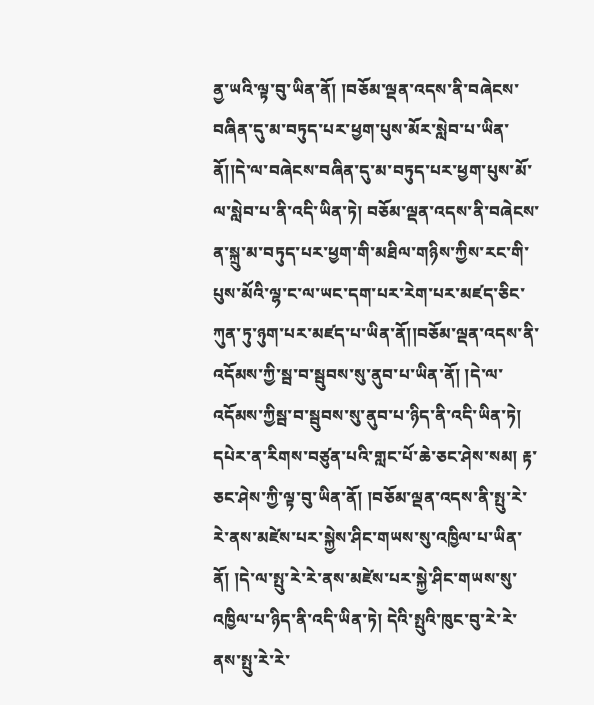ནྱ་ཡའི་ལྟ་བུ་ཡིན་ནོ། །བཅོམ་ལྡན་འདས་ནི་བཞེངས་བཞིན་དུ་མ་བཏུད་པར་ཕྱག་པུས་མོར་སླེབ་པ་ཡིན་ནོ།།དེ་ལ་བཞེངས་བཞིན་དུ་མ་བཏུད་པར་ཕྱག་པུས་མོ་ལ་སླེབ་པ་ནི་འདི་ཡིན་ཏེ། བཅོམ་ལྡན་འདས་ནི་བཞེངས་ན་སྐྲུ་མ་བཏུད་པར་ཕྱག་གི་མཐིལ་གཉིས་ཀྱིས་རང་གི་པུས་མོའི་ལྷ་ང་ལ་ཡང་དག་པར་རེག་པར་མཛད་ཅིང་ཀུན་ཏུ་ཉུག་པར་མཛད་པ་ཡིན་ནོ།།བཅོམ་ལྡན་འདས་ནི་འདོམས་ཀྱི་སྦ་བ་སྦུབས་སུ་ནུབ་པ་ཡིན་ནོ། །དེ་ལ་འདོམས་ཀྱིསྦ་བ་སྦུབས་སུ་ནུབ་པ་ཉིད་ནི་འདི་ཡིན་ཏེ། དཔེར་ན་རིགས་བཙུན་པའི་གླང་པོ་ཆེ་ཅང་ཤེས་སམ། རྟ་ཅང་ཤེས་ཀྱི་ལྟ་བུ་ཡིན་ནོ། །བཅོམ་ལྡན་འདས་ནི་སྤུ་རེ་རེ་ནས་མཛེས་པར་སྐྱེས་ཤིང་གཡས་སུ་འཁྱིལ་པ་ཡིན་ནོ། །དེ་ལ་སྤུ་རེ་རེ་ནས་མཛེས་པར་སྐྱེ་ཤིང་གཡས་སུ་འཁྱིལ་པ་ཉིད་ནི་འདི་ཡིན་ཏེ། དེའི་སྤུའི་ཁུང་བུ་རེ་རེ་ནས་སྤུ་རེ་རེ་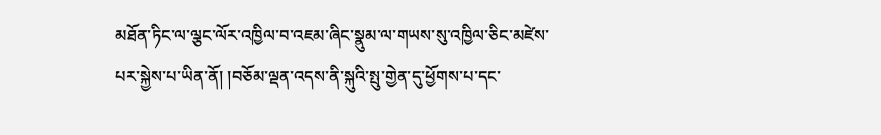མཐོན་ཏིང་ལ་ལྕང་ལོར་འཁྱིལ་བ་འཇམ་ཞིང་སྣུམ་ལ་གཡས་སུ་འཁྱིལ་ཅིང་མཛེས་པར་སྐྱེས་པ་ཡིན་ནོ། །བཅོམ་ལྡན་འདས་ནི་སྐུའི་སྤུ་གྱེན་དུ་ཕྱོགས་པ་དང་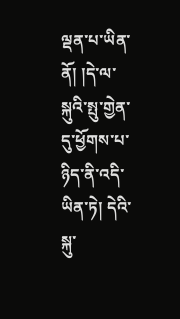ལྡན་པ་ཡིན་ནོ། །དེ་ལ་སྐུའི་སྤུ་གྱེན་དུ་ཕྱོགས་པ་ཉིད་ནི་འདི་ཡིན་ཏེ། དེའི་སྐུ་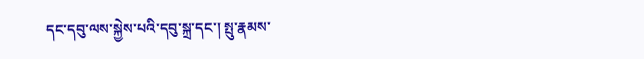དང་དབུ་ལས་སྐྱེས་པའི་དབུ་སྐྲ་དང་། སྤུ་རྣམས་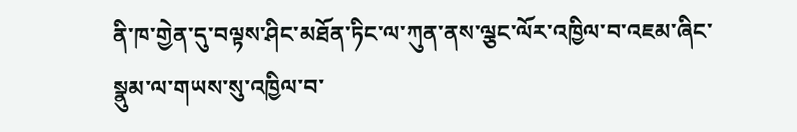ནི་ཁ་གྱེན་དུ་བལྟས་ཤིང་མཐོན་ཏིང་ལ་ཀུན་ནས་ལྕང་ལོར་འཁྱིལ་བ་འཇམ་ཞིང་སྣུམ་ལ་གཡས་སུ་འཁྱིལ་བ་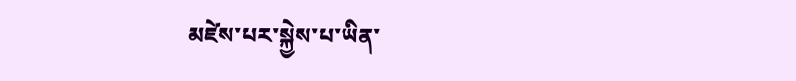མཛེས་པར་སྐྱེས་པ་ཡིན་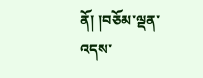ནོ། །བཅོམ་ལྡན་འདས་